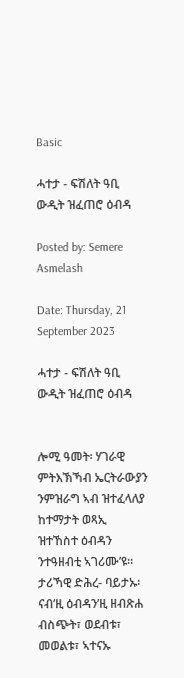Basic

ሓተታ - ፍሽለት ዓቢ ውዲት ዝፈጠሮ ዕብዳ

Posted by: Semere Asmelash

Date: Thursday, 21 September 2023

ሓተታ - ፍሽለት ዓቢ ውዲት ዝፈጠሮ ዕብዳ


ሎሚ ዓመት፡ ሃገራዊ ምትእኽኻብ ኤርትራውያን ንምዝራግ ኣብ ዝተፈላለያ ከተማታት ወጻኢ ዝተኸስተ ዕብዳን ንተዓዘብቲ ኣገሪሙ’ዩ። ታሪኻዊ ድሕረ- ባይታኡ፡ ናብ’ዚ ዕብዳን’ዚ ዘብጽሐ ብስጭት፣ ወደብቱ፣ መወልቱ፣ ኣተናኡ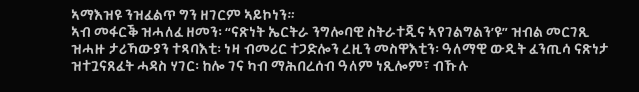ኣማእዝዩ ንዝፈልጥ ግን ዘገርም ኣይኮነን።
ኣብ መፋርቕ ዝሓለፈ ዘመን፡ “ናጽነት ኤርትራ ንግሎባዊ ስትራተጂና ኣየገልግልን’ዩ” ዝብል መርገጺ ዝሓዙ ታሪኻውያን ተጻባእቲ፡ ነዛ ብመሪር ተጋድሎን ረዚን መስዋእቲን፡ ዓለማዊ ውዲት ፈንጢሳ ናጽነታ ዝተጓናጸፈት ሓዳስ ሃገር፡ ከሎ ገና ካብ ማሕበረሰብ ዓለም ነጺሎም፣ ብኹሉ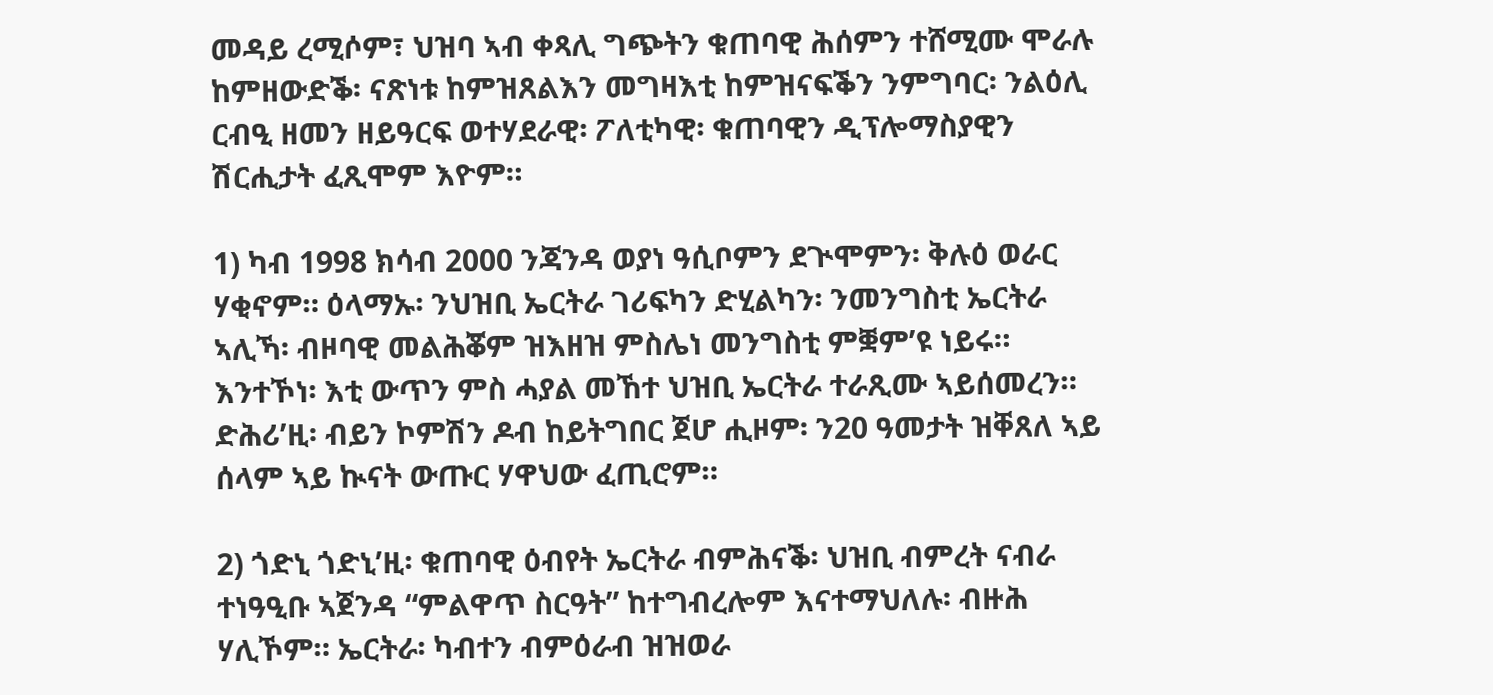መዳይ ረሚሶም፣ ህዝባ ኣብ ቀጻሊ ግጭትን ቁጠባዊ ሕሰምን ተሸሚሙ ሞራሉ ከምዘውድቕ፡ ናጽነቱ ከምዝጸልእን መግዛእቲ ከምዝናፍቕን ንምግባር፡ ንልዕሊ ርብዒ ዘመን ዘይዓርፍ ወተሃደራዊ፡ ፖለቲካዊ፡ ቁጠባዊን ዲፕሎማስያዊን ሽርሒታት ፈጺሞም እዮም።

1) ካብ 1998 ክሳብ 2000 ንጃንዳ ወያነ ዓሲቦምን ደጒሞምን፡ ቅሉዕ ወራር ሃቂኖም። ዕላማኡ፡ ንህዝቢ ኤርትራ ገሪፍካን ድሂልካን፡ ንመንግስቲ ኤርትራ ኣሊኻ፡ ብዞባዊ መልሕቖም ዝእዘዝ ምስሌነ መንግስቲ ምቛም’ዩ ነይሩ። እንተኾነ፡ እቲ ውጥን ምስ ሓያል መኸተ ህዝቢ ኤርትራ ተራጺሙ ኣይሰመረን። ድሕሪ’ዚ፡ ብይን ኮምሽን ዶብ ከይትግበር ጀሆ ሒዞም፡ ን20 ዓመታት ዝቐጸለ ኣይ ሰላም ኣይ ኲናት ውጡር ሃዋህው ፈጢሮም።

2) ጎድኒ ጎድኒ’ዚ፡ ቁጠባዊ ዕብየት ኤርትራ ብምሕናቕ፡ ህዝቢ ብምረት ናብራ ተነዓዒቡ ኣጀንዳ “ምልዋጥ ስርዓት” ከተግብረሎም እናተማህለሉ፡ ብዙሕ ሃሊኾም። ኤርትራ፡ ካብተን ብምዕራብ ዝዝወራ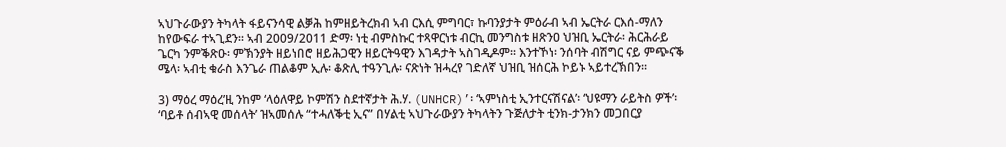ኣህጉራውያን ትካላት ፋይናንሳዊ ልቓሕ ከምዘይትረክብ ኣብ ርእሲ ምግባር፣ ኩባንያታት ምዕራብ ኣብ ኤርትራ ርእሰ-ማለን ከየውፍራ ተኣጊደን። ኣብ 2009/2011 ድማ፡ ነቲ ብምስኩር ተጻዋርነቱ ብርኪ መንግስቱ ዘጽንዐ ህዝቢ ኤርትራ፡ ሕርሕራይ ጌርካ ንምቕጽዑ፡ ምኽንያት ዘይነበሮ ዘይሕጋዊን ዘይርትዓዊን እገዳታት ኣስገዲዶም። እንተኾነ፡ ንሰባት ብሽግር ናይ ምጭናቕ ሜላ፡ ኣብቲ ቁራስ እንጌራ ጠልቆም ኢሉ፡ ቆጽሊ ተዓንጊሉ፡ ናጽነት ዝሓረየ ገድለኛ ህዝቢ ዝሰርሕ ኮይኑ ኣይተረኽበን።

3) ማዕረ ማዕረ’ዚ ንከም ‘ላዕለዋይ ኮምሽን ስደተኛታት ሕ.ሃ. (UNHCR)’፡ ‘ኣምነስቲ ኢንተርናሽናል’፡ ‘ህዩማን ራይትስ ዎች’፡ ‘ባይቶ ሰብኣዊ መሰላት’ ዝኣመሰሉ “ተሓለቕቲ ኢና” በሃልቲ ኣህጉራውያን ትካላትን ጉጅለታት ቲንክ-ታንክን መጋበርያ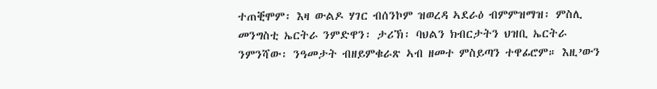ተጠቒሞም፡ እዛ ውልዶ ሃገር ብሰንኮም ዝወረዳ ኣደራዕ ብምምዝማዝ፡ ምስሊ መንግስቲ ኤርትራ ንምድዋን፡ ታሪኽ፡ ባህልን ክብርታትን ህዝቢ ኤርትራ ንምንሻው፡ ንዓመታት ብዘይምቁራጽ ኣብ ዘመተ ምስይጣን ተዋፊሮም። እዚ’ውን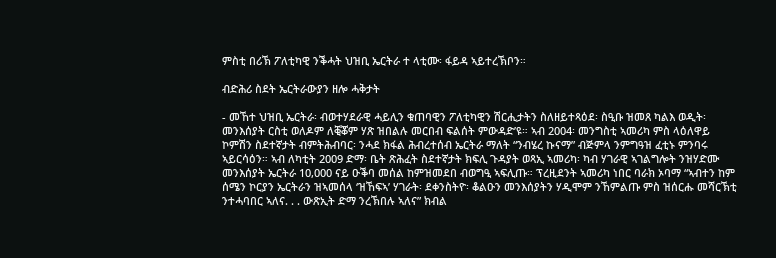ምስቲ በሪኽ ፖለቲካዊ ንቕሓት ህዝቢ ኤርትራ ተ ላቲሙ፡ ፋይዳ ኣይተረኽቦን።

ብድሕሪ ስደት ኤርትራውያን ዘሎ ሓቅታት

- መኸተ ህዝቢ ኤርትራ፡ ብወተሃደራዊ ሓይሊን ቁጠባዊን ፖለቲካዊን ሽርሒታትን ስለዘይተጻዕደ፡ ስዒቡ ዝመጸ ካልእ ወዲት፡ መንእሰያት ርስቲ ወለዶም ለቒቖም ሃጽ ዝበልሉ መርበብ ፍልሰት ምውዳድ’ዩ። ኣብ 2004፡ መንግስቲ ኣመሪካ ምስ ላዕለዋይ ኮምሽን ስደተኛታት ብምትሕብባር፡ ንሓደ ክፋል ሕብረተሰብ ኤርትራ ማለት “ንብሄረ ኩናማ” ብጅምላ ንምግዓዝ ፈቲኑ ምንባሩ ኣይርሳዕን። ኣብ ለካቲት 2009 ድማ፡ ቤት ጽሕፈት ስደተኛታት ክፍሊ ጉዳያት ወጻኢ ኣመሪካ፡ ካብ ሃገራዊ ኣገልግሎት ንዝሃድሙ መንእሰያት ኤርትራ 10,000 ናይ ዑቕባ መሰል ከምዝመደበ ብወግዒ ኣፍሊጡ። ፕረዚደንት ኣመሪካ ነበር ባራክ ኦባማ “ኣብተን ከም ሰሜን ኮርያን ኤርትራን ዝኣመሰላ ‘ዝኸፍኣ’ ሃገራት፡ ደቀንስትዮ፡ ቆልዑን መንእሰያትን ሃዲሞም ንኸምልጡ ምስ ዝሰርሑ መሻርኽቲ ንተሓባበር ኣለና. . . ውጽኢት ድማ ንረኽበሉ ኣለና” ክብል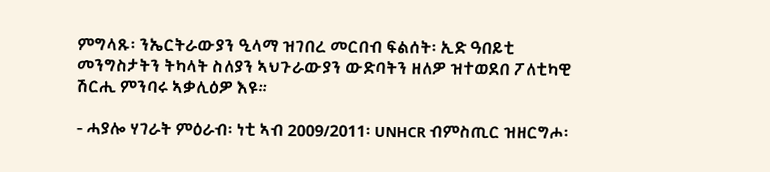ምግላጹ፡ ንኤርትራውያን ዒላማ ዝገበረ መርበብ ፍልሰት፡ ኢድ ዓበይቲ መንግስታትን ትካላት ስለያን ኣህጉራውያን ውድባትን ዘለዎ ዝተወደበ ፖለቲካዊ ሽርሒ ምንባሩ ኣቃሊዕዎ እዩ።

- ሓያሎ ሃገራት ምዕራብ፡ ነቲ ኣብ 2009/2011፡ UNHCR ብምስጢር ዝዘርግሖ፡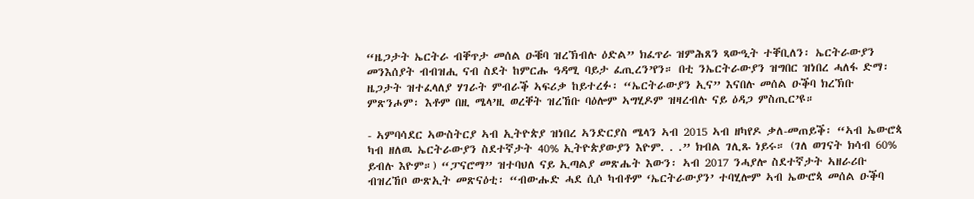“ዜጋታት ኤርትራ ብቐጥታ መሰል ዑቑባ ዝረኽብሉ ዕድል” ክፈጥራ ዝምሕጸን ጻውዒት ተቐቢለን፡ ኤርትራውያን መንእሰያት ብብዝሒ ናብ ስደት ከምርሑ ዓዳሚ ባይታ ፈጢረን’የን። በቲ ንኤርትራውያን ዝግበር ዝነበረ ሓለፋ ድማ፡ ዜጋታት ዝተፈላለያ ሃገራት ምብራቕ ኣፍሪቃ ከይተረፉ፡ “ኤርትራውያን ኢና” እናበሉ መሰል ዑቕባ ክረኽቡ ምጽንሖም፡ እቶም በዚ ሜላ’ዚ ወረቐት ዝረኸቡ ባዕሎም ኣግሂዶም ዝዛረብሉ ናይ ዕዳጋ ምስጢር’ዩ።

- ኣምባሳደር ኣውስትርያ ኣብ ኢትዮጵያ ዝነበረ ኣንድርያስ ሜላን ኣብ 2015 ኣብ ዘካየዶ ቃለ-መጠይቕ፡ “ኣብ ኤውሮጳ ካብ ዘለዉ ኤርትራውያን ስደተኛታት 40% ኢትዮጵያውያን እዮም. . .” ክብል ገሊጹ ነይሩ። (ገለ ወገናት ክሳብ 60% ይብሉ እዮም።) “ፓናሮማ” ዝተባህለ ናይ ኢጣልያ መጽሔት እውን፡ ኣብ 2017 ንሓያሎ ስደተኛታት ኣዘራሪቡ ብዝረኸቦ ውጽኢት መጽናዕቲ፡ “ብውሑድ ሓደ ሲሶ ካብቶም ‘ኤርትራውያን’ ተባሂሎም ኣብ ኤውሮጳ መሰል ዑቕባ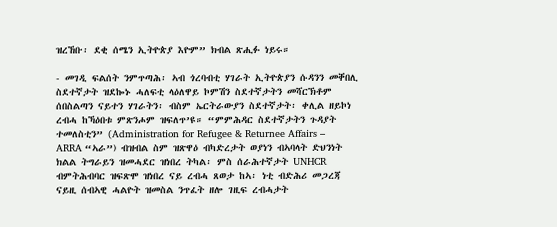ዝረኸቡ፡ ደቂ ሰሜን ኢትዮጵያ እዮም” ክብል ጽሒፉ ነይሩ።

- መገዲ ፍልሰት ንምጥጣሕ፡ ኣብ ጎረባብቲ ሃገራት ኢትዮጵያን ሱዳንን መቐበሊ ስደተኛታት ዝደኰኑ ሓለፍቲ ላዕለዋይ ኮምሽን ስደተኛታትን መሻርኽቶም ሰበስልጣን ናይተን ሃገራትን፡ ብስም ኤርትራውያን ስደተኛታት፡ ቀሊል ዘይኮነ ረብሓ ከኻዕበቱ ምጽንሖም ዝፍለጥ’ዩ። “ምምሕዳር ስደተኛታትን ጉዳያት ተመለስቲን” (Administration for Refugee & Returnee Affairs – ARRA “ኣራ”) ብዝብል ስም ዝጽዋዕ ብካድረታት ወያነን ብኣባላት ድህንነት ክልል ትግራይን ዝመሓደር ዝነበረ ትካል፡ ምስ ሰራሕተኛታት UNHCR ብምትሕብባር ዝፍጽሞ ዝነበረ ናይ ረብሓ ጸወታ ከኣ፡ ነቲ ብድሕሪ መጋረጃ ናይዚ ሰብኣዊ ሓልዮት ዝመስል ንጥፈት ዘሎ ገዚፍ ረብሓታት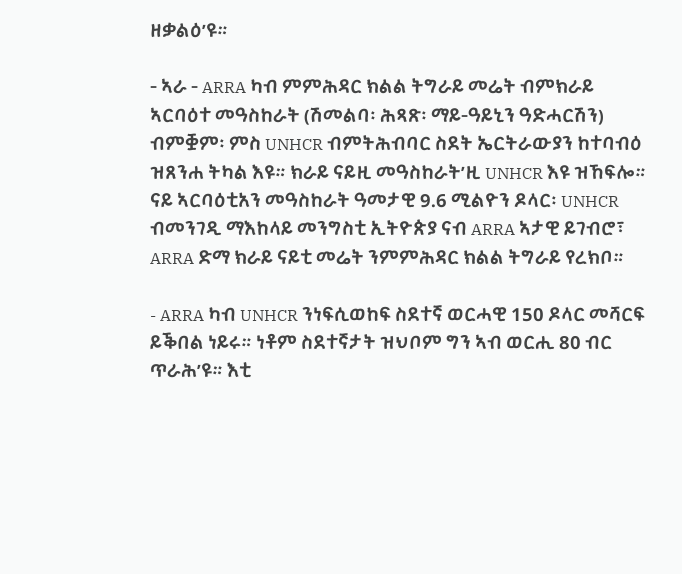ዘቃልዕ’ዩ።

- ኣራ - ARRA ካብ ምምሕዳር ክልል ትግራይ መሬት ብምክራይ ኣርባዕተ መዓስከራት (ሽመልባ፡ ሕጻጽ፡ ማይ-ዓይኒን ዓድሓርሽን) ብምቛም፡ ምስ UNHCR ብምትሕብባር ስደት ኤርትራውያን ከተባብዕ ዝጸንሐ ትካል እዩ። ክራይ ናይዚ መዓስከራት’ዚ UNHCR እዩ ዝኸፍሎ። ናይ ኣርባዕቲአን መዓስከራት ዓመታዊ 9.6 ሚልዮን ዶላር፡ UNHCR ብመንገዲ ማእከላይ መንግስቲ ኢትዮጵያ ናብ ARRA ኣታዊ ይገብሮ፣ ARRA ድማ ክራይ ናይቲ መሬት ንምምሕዳር ክልል ትግራይ የረክቦ።

- ARRA ካብ UNHCR ንነፍሲወከፍ ስደተኛ ወርሓዊ 150 ዶላር መሻርፍ ይቕበል ነይሩ። ነቶም ስደተኛታት ዝህቦም ግን ኣብ ወርሒ 80 ብር ጥራሕ’ዩ። እቲ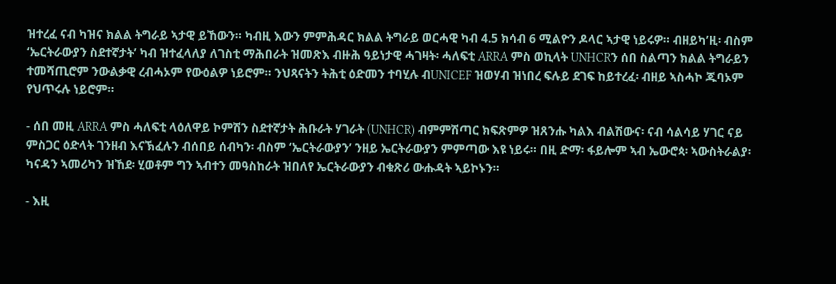ዝተረፈ ናብ ካዝና ክልል ትግራይ ኣታዊ ይኸውን። ካብዚ እውን ምምሕዳር ክልል ትግራይ ወርሓዊ ካብ 4.5 ክሳብ 6 ሚልዮን ዶላር ኣታዊ ነይሩዎ። ብዘይካ’ዚ፡ ብስም ‘ኤርትራውያን ስደተኛታት’ ካብ ዝተፈላለያ ለገስቲ ማሕበራት ዝመጽእ ብዙሕ ዓይነታዊ ሓገዛት፡ ሓለፍቲ ARRA ምስ ወኪላት UNHCRን ሰበ ስልጣን ክልል ትግራይን ተመሻጢሮም ንውልቃዊ ረብሓኦም የውዕልዎ ነይሮም። ንህጻናትን ትሕቲ ዕድመን ተባሂሉ ብUNICEF ዝወሃብ ዝነበረ ፍሉይ ደገፍ ከይተረፈ፡ ብዘይ ኣስሓኮ ጁባኦም የህጥሩሉ ነይሮም።

- ሰበ መዚ ARRA ምስ ሓለፍቲ ላዕለዋይ ኮምሽን ስደተኛታት ሕቡራት ሃገራት (UNHCR) ብምምሽጣር ክፍጽምዎ ዝጸንሑ ካልእ ብልሽውና፡ ናብ ሳልሳይ ሃገር ናይ ምስጋር ዕድላት ገንዘብ እናኽፈሉን ብሰበይ ሰብካን፡ ብስም ‘ኤርትራውያን’ ንዘይ ኤርትራውያን ምምጣው እዩ ነይሩ። በዚ ድማ፡ ፋይሎም ኣብ ኤውሮጳ፡ ኣውስትራልያ፡ ካናዳን ኣመሪካን ዝኸደ፡ ሂወቶም ግን ኣብተን መዓስከራት ዝበለየ ኤርትራውያን ብቁጽሪ ውሑዳት ኣይኮኑን።

- እዚ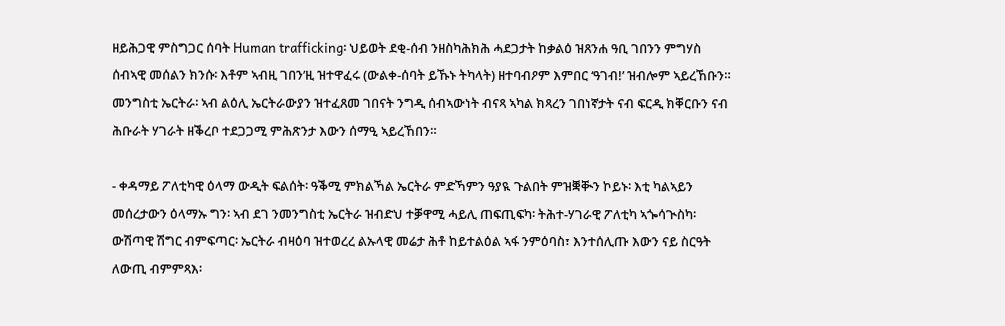ዘይሕጋዊ ምስግጋር ሰባት Human trafficking፡ ህይወት ደቂ-ሰብ ንዘስካሕክሕ ሓደጋታት ከቃልዕ ዝጸንሐ ዓቢ ገበንን ምግሃስ ሰብኣዊ መሰልን ክንሱ፡ እቶም ኣብዚ ገበን’ዚ ዝተዋፈሩ (ውልቀ-ሰባት ይኹኑ ትካላት) ዘተባብዖም እምበር ‘ዓገብ!’ ዝብሎም ኣይረኸቡን። መንግስቲ ኤርትራ፡ ኣብ ልዕሊ ኤርትራውያን ዝተፈጸመ ገበናት ንግዲ ሰብኣውነት ብናጻ ኣካል ክጻረን ገበነኛታት ናብ ፍርዲ ክቐርቡን ናብ ሕቡራት ሃገራት ዘቕረቦ ተደጋጋሚ ምሕጽንታ እውን ሰማዒ ኣይረኸበን።

- ቀዳማይ ፖለቲካዊ ዕላማ ውዲት ፍልሰት፡ ዓቕሚ ምክልኻል ኤርትራ ምድኻምን ዓያዪ ጉልበት ምዝቛቚን ኮይኑ፡ እቲ ካልኣይን መሰረታውን ዕላማኡ ግን፡ ኣብ ደገ ንመንግስቲ ኤርትራ ዝብድህ ተቓዋሚ ሓይሊ ጠፍጢፍካ፡ ትሕተ-ሃገራዊ ፖለቲካ ኣጐሳጒስካ፡ ውሽጣዊ ሽግር ብምፍጣር፡ ኤርትራ ብዛዕባ ዝተወረረ ልኡላዊ መሬታ ሕቶ ከይተልዕል ኣፋ ንምዕባስ፣ እንተሰሊጡ እውን ናይ ስርዓት ለውጢ ብምምጻእ፡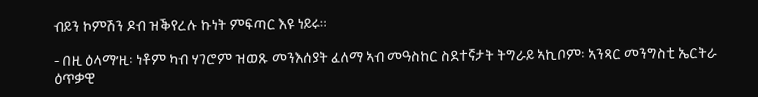ብይን ኮምሽን ዶብ ዝቕየረሉ ኩነት ምፍጣር እዩ ነይሩ።

- በዚ ዕላማ’ዚ፡ ነቶም ካብ ሃገሮም ዝወጹ መንእሰያት ፈለማ ኣብ መዓስከር ስደተኛታት ትግራይ ኣኪቦም፡ ኣንጻር መንግስቲ ኤርትራ ዕጥቃዊ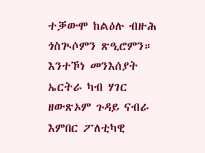ተቓውሞ ከልዕሉ ብዙሕ ጎስጒሶምን ጽዒሮምን። እንተኾነ መንእሰያት ኤርትራ ካብ ሃገር ዘውጽኦም ጉዳይ ናብራ እምበር ፖለቲካዊ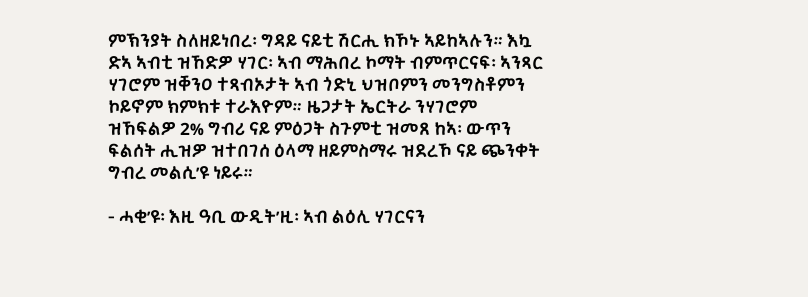ምኽንያት ስለዘይነበረ፡ ግዳይ ናይቲ ሽርሒ ክኾኑ ኣይከኣሉን። እኳ ድኣ ኣብቲ ዝኸድዎ ሃገር፡ ኣብ ማሕበረ ኮማት ብምጥርናፍ፡ ኣንጻር ሃገሮም ዝቐንዐ ተጻብኦታት ኣብ ጎድኒ ህዝቦምን መንግስቶምን ኮይኖም ክምክቱ ተራእዮም። ዜጋታት ኤርትራ ንሃገሮም ዝኸፍልዎ 2% ግብሪ ናይ ምዕጋት ስጉምቲ ዝመጸ ከኣ፡ ውጥን ፍልሰት ሒዝዎ ዝተበገሰ ዕላማ ዘይምስማሩ ዝደረኾ ናይ ጭንቀት ግብረ መልሲ’ዩ ነይሩ።

- ሓቂ’ዩ፡ እዚ ዓቢ ውዲት’ዚ፡ ኣብ ልዕሊ ሃገርናን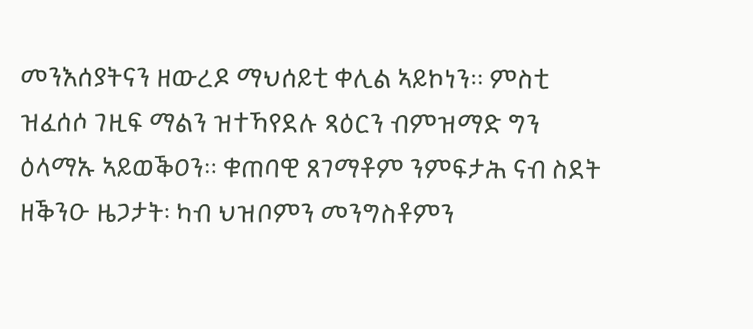መንእሰያትናን ዘውረዶ ማህሰይቲ ቀሊል ኣይኮነን። ምስቲ ዝፈሰሶ ገዚፍ ማልን ዝተኻየደሉ ጻዕርን ብምዝማድ ግን ዕላማኡ ኣይወቕዐን። ቁጠባዊ ጸገማቶም ንምፍታሕ ናብ ስደት ዘቕንዑ ዜጋታት፡ ካብ ህዝቦምን መንግስቶምን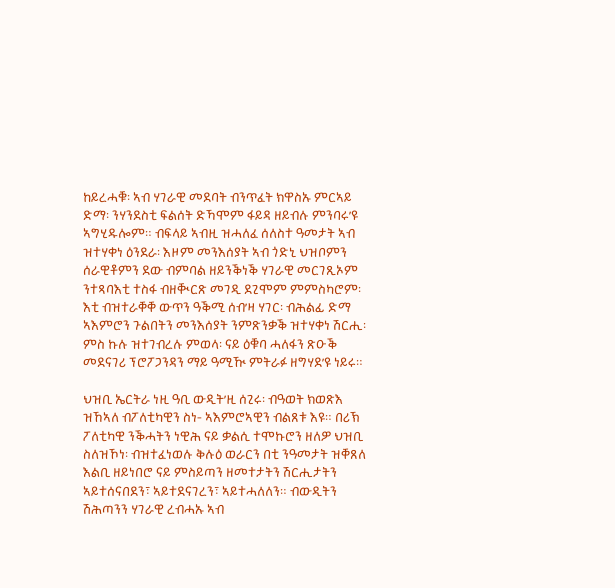ከይረሓቑ፡ ኣብ ሃገራዊ መደባት ብንጥፈት ክዋስኡ ምርኣይ ድማ፡ ንሃንደስቲ ፍልሰት ድኻሞም ፋይዳ ዘይብሉ ምንባሩ’ዩ ኣግሂዱሎም። ብፍላይ ኣብዚ ዝሓለፈ ሰለስተ ዓመታት ኣብ ዝተሃቀነ ዕንደራ፡ እዞም መንእሰያት ኣብ ጎድኒ ህዝቦምን ሰራዊቶምን ደው ብምባል ዘይንቕነቕ ሃገራዊ መርገጺኦም ንተጻባእቲ ተስፋ ብዘቚርጽ መገዲ ደጊሞም ምምስካሮም፡ እቲ ብዝተራቐቐ ውጥን ዓቕሚ ሰብ’ዛ ሃገር፡ ብሕልፊ ድማ ኣእምሮን ጉልበትን መንእሰያት ንምጽንቃቕ ዝተሃቀነ ሽርሒ፡ ምስ ኩሉ ዝተገብረሉ ምወላ፡ ናይ ዕቑባ ሓለፋን ጽዑቕ መደናገሪ ፕሮፖጋንዳን ማይ ዓሚዂ ምትራፉ ዘግሃደ’ዩ ነይሩ።

ህዝቢ ኤርትራ ነዚ ዓቢ ውዲት’ዚ ሰጊሩ፡ ብዓወት ክወጽእ ዝኸኣለ ብፖለቲካዊን ስነ- ኣእምሮኣዊን ብልጸቱ እዩ። በሪኽ ፖለቲካዊ ንቕሓትን ነዊሕ ናይ ቃልሲ ተሞኩሮን ዘለዎ ህዝቢ ስለዝኾነ፡ ብዝተፈነወሉ ቅሉዕ ወራርን በቲ ንዓመታት ዝቐጸለ እልቢ ዘይነበሮ ናይ ምስይጣን ዘመተታትን ሽርሒታትን ኣይተሰናበደን፣ ኣይተደናገረን፣ ኣይተሓለለን። ብውዲትን ሽሕጣንን ሃገራዊ ረብሓኡ ኣብ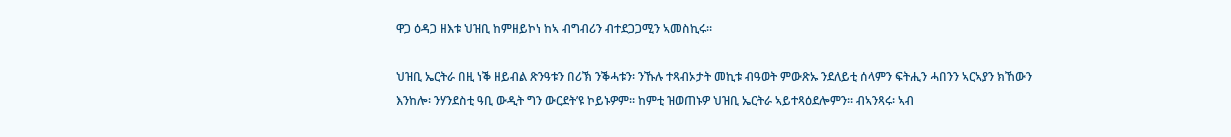ዋጋ ዕዳጋ ዘእቱ ህዝቢ ከምዘይኮነ ከኣ ብግብሪን ብተደጋጋሚን ኣመስኪሩ።

ህዝቢ ኤርትራ በዚ ነቕ ዘይብል ጽንዓቱን በሪኽ ንቕሓቱን፡ ንኹሉ ተጻብኦታት መኪቱ ብዓወት ምውጽኡ ንደለይቲ ሰላምን ፍትሒን ሓበንን ኣርኣያን ክኸውን እንከሎ፡ ንሃንደስቲ ዓቢ ውዲት ግን ውርደት’ዩ ኮይኑዎም። ከምቲ ዝወጠኑዎ ህዝቢ ኤርትራ ኣይተጻዕደሎምን። ብኣንጻሩ፡ ኣብ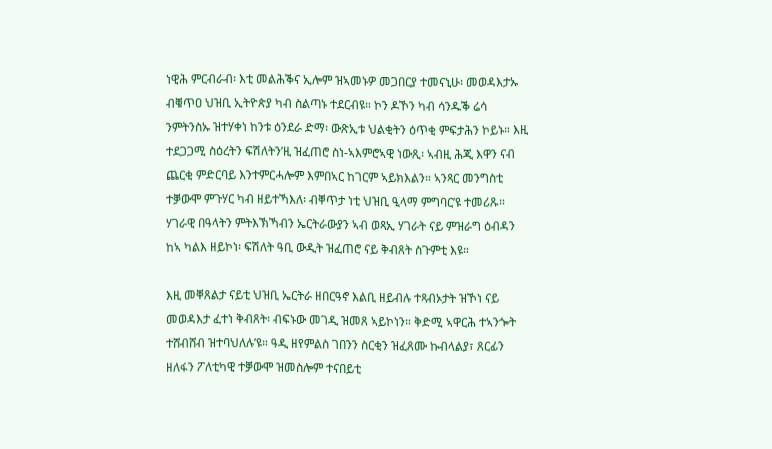ነዊሕ ምርብራብ፡ እቲ መልሕቕና ኢሎም ዝኣመኑዎ መጋበርያ ተመናኒሁ፡ መወዳእታኡ ብቑጥዐ ህዝቢ ኢትዮጵያ ካብ ስልጣኑ ተደርብዩ። ኮን ዶኾን ካብ ሳንዱቕ ሬሳ ንምትንስኡ ዝተሃቀነ ከንቱ ዕንደራ ድማ፡ ውጽኢቱ ህልቂትን ዕጥቂ ምፍታሕን ኮይኑ። እዚ ተደጋጋሚ ስዕረትን ፍሽለትን’ዚ ዝፈጠሮ ስነ-ኣእምሮኣዊ ነውጺ፡ ኣብዚ ሕጂ እዋን ናብ ጨርቂ ምድርባይ እንተምርሓሎም እምበኣር ከገርም ኣይክእልን። ኣንጻር መንግስቲ ተቓውሞ ምጉሃር ካብ ዘይተኻእለ፡ ብቐጥታ ነቲ ህዝቢ ዒላማ ምግባር’ዩ ተመሪጹ። ሃገራዊ በዓላትን ምትእኽኻብን ኤርትራውያን ኣብ ወጻኢ ሃገራት ናይ ምዝራግ ዕብዳን ከኣ ካልእ ዘይኮነ፡ ፍሽለት ዓቢ ውዲት ዝፈጠሮ ናይ ቅብጸት ስጉምቲ እዩ።

እዚ መቐጸልታ ናይቲ ህዝቢ ኤርትራ ዘበርዓኖ እልቢ ዘይብሉ ተጻብኦታት ዝኾነ ናይ መወዳእታ ፈተነ ቅብጸት፡ ብፍኑው መገዲ ዝመጸ ኣይኮነን። ቅድሚ ኣዋርሕ ተኣንጐት ተሸብሸብ ዝተባህለሉ’ዩ። ዓዲ ዘየምልስ ገበንን ስርቂን ዝፈጸሙ ኩብላልያ፣ ጸርፊን ዘለፋን ፖለቲካዊ ተቓውሞ ዝመስሎም ተናበይቲ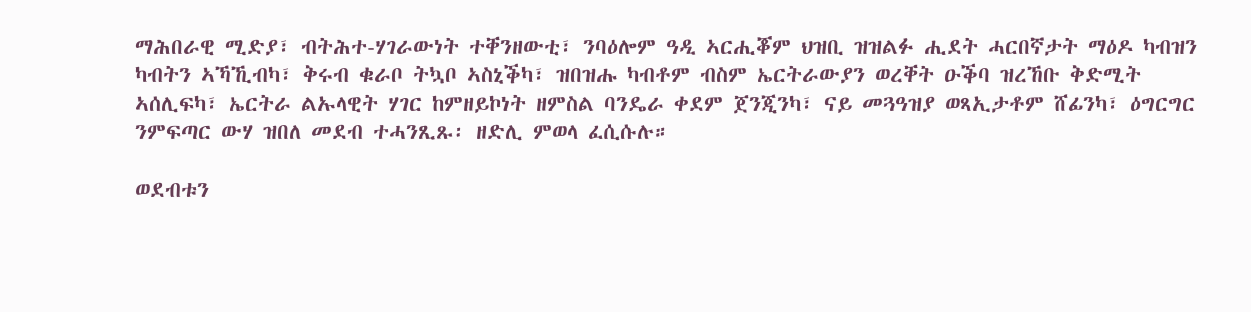ማሕበራዊ ሚድያ፣ ብትሕተ-ሃገራውነት ተቐንዘውቲ፣ ንባዕሎም ዓዲ ኣርሒቖም ህዝቢ ዝዝልፉ ሒደት ሓርበኛታት ማዕዶ ካብዝን ካብትን ኣኻኺብካ፣ ቅሩብ ቁራቦ ትኳቦ ኣስኒቕካ፣ ዝበዝሑ ካብቶም ብስም ኤርትራውያን ወረቐት ዑቕባ ዝረኸቡ ቅድሚት ኣሰሊፍካ፣ ኤርትራ ልኡላዊት ሃገር ከምዘይኮነት ዘምስል ባንዴራ ቀደም ጀንጂንካ፣ ናይ መጓዓዝያ ወጻኢታቶም ሸፊንካ፣ ዕግርግር ንምፍጣር ውሃ ዝበለ መደብ ተሓንጺጹ፡ ዘድሊ ምወላ ፈሲሱሉ።

ወደብቱን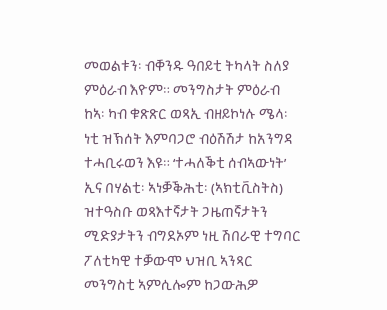መወልቱን፡ ብቐንዱ ዓበይቲ ትካላት ስለያ ምዕራብ እዮም። መንግስታት ምዕራብ ከኣ፡ ካብ ቁጽጽር ወጻኢ ብዘይኮነሉ ሜላ፡ ነቲ ዝኽሰት እምባጋሮ ብዕሽሽታ ከአንግዳ ተሓቢሩወን እዩ። ‘ተሓለቕቲ ሰብኣውነት’ ኢና በሃልቲ፡ ኣነቓቕሕቲ፡ (ኣክቲቪስትስ) ዝተዓስቡ ወጻእተኛታት ጋዜጠኛታትን ሚድያታትን ብግደኦም ነዚ ሽበራዊ ተግባር ፖለቲካዊ ተቓውሞ ህዝቢ ኣንጻር መንግስቲ ኣምሲሎም ከጋውሕዎ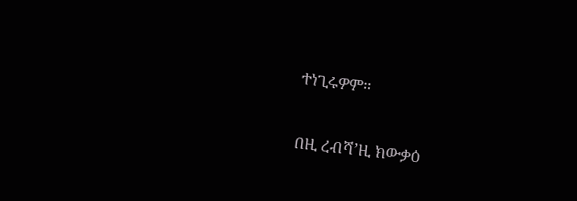ተነጊሩዎም።

በዚ ረብሻ’ዚ ክውቃዕ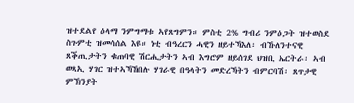ዝተደልየ ዕላማ ንምግማቱ ኣየጸግምን። ምስቲ 2% ግብሪ ንምዕጋት ዝተወስደ ስጉምቲ ዝመሳሰል እዩ። ነቲ ብዓረርን ሓዊን ዘይተኻእለ፡ ብኹለንተናዊ ጸቕጢታትን ቁጠባዊ ሽርሒታትን ኣብ እግሮም ዘይሰገደ ህዝቢ ኤርትራ፡ ኣብ ወጻኢ ሃገር ዝተኣኻኸበሉ ሃገራዊ በዓላትን መድረኻትን ብምርባሽ፡ ጸጥታዊ ምኽንያት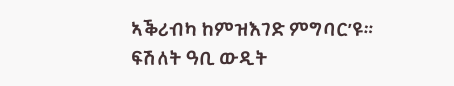ኣቕሪብካ ከምዝእገድ ምግባር’ዩ። ፍሽለት ዓቢ ውዲት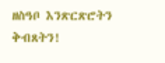ዘስዓቦ እንጽርጽሮትን ቅብጸትን!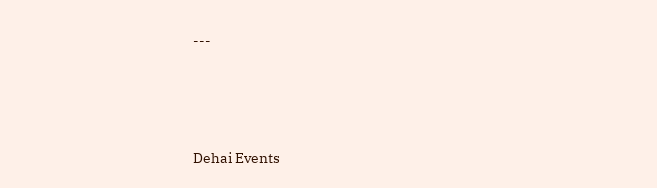---





Dehai Events